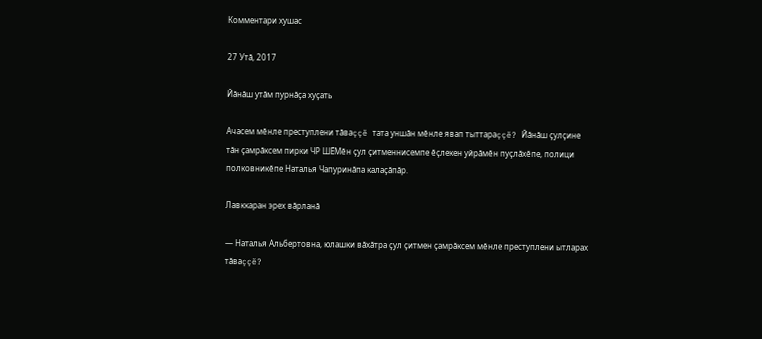Комментари хушас

27 Утă, 2017

Йăнăш утăм пурнăçа хуçать

Ачасем мĕнле преступлени тăваççĕ тата уншăн мĕнле явап тыттараççĕ? Йăнăш çулçине тăн çамрăксем пирки ЧР ШĔМĕн çул çитменнисемпе ĕçлекен уйрăмĕн пуçлăхĕпе, полици полковникĕпе Наталья Чапуринăпа калаçăпăр.

Лавккаран эрех вăрланă

— Наталья Альбертовна, юлашки вăхăтра çул çитмен çамрăксем мĕнле преступлени ытларах тăваççĕ?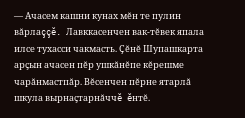— Ачасем кашни кунах мĕн те пулин вăрлаççĕ. Лавккасенчен вак-тĕвек япала илсе тухасси чакмасть. Çĕнĕ Шупашкарта арçын ачасен пĕр ушкăнĕпе кĕрешме чарăнмастпăр. Вĕсенчен пĕрне ятарлă шкула вырнаçтарнăччĕ ĕнтĕ.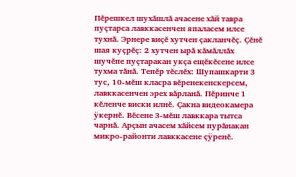Пĕрешкел шухăшлă ачасене хăй тавра пуçтарса лавккасенчен япаласем илсе тухнă. Эрнере виçĕ хутчен çакланчĕç. Çĕнĕ шая куçрĕç: 2 хутчен ырă кăмăллăх шучĕпе пуçтаракан укçа ещĕкĕсене илсе тухма тăнă. Тепĕр тĕслĕх: Шупашкарти 3 тус, 10-мĕш класра вĕренекенскерсем, лавккасенчен эрех вăрланă. Пĕринче 1 кĕленче виски илнĕ. Çакна видеокамера ÿкернĕ. Вĕсене 3-мĕш лавккара тытса чарнă. Арçын ачасем хăйсем пурăнакан микро-районти лавккасене çÿренĕ.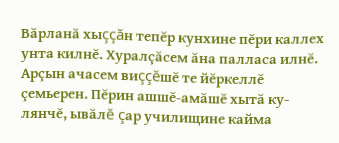Вăрланă хыççăн тепĕр кунхине пĕри каллех унта килнĕ. Хуралçăсем ăна палласа илнĕ. Арçын ачасем виççĕшĕ те йĕркеллĕ çемьерен. Пĕрин ашшĕ-амăшĕ хытă ку-лянчĕ, ывăлĕ çар училищине кайма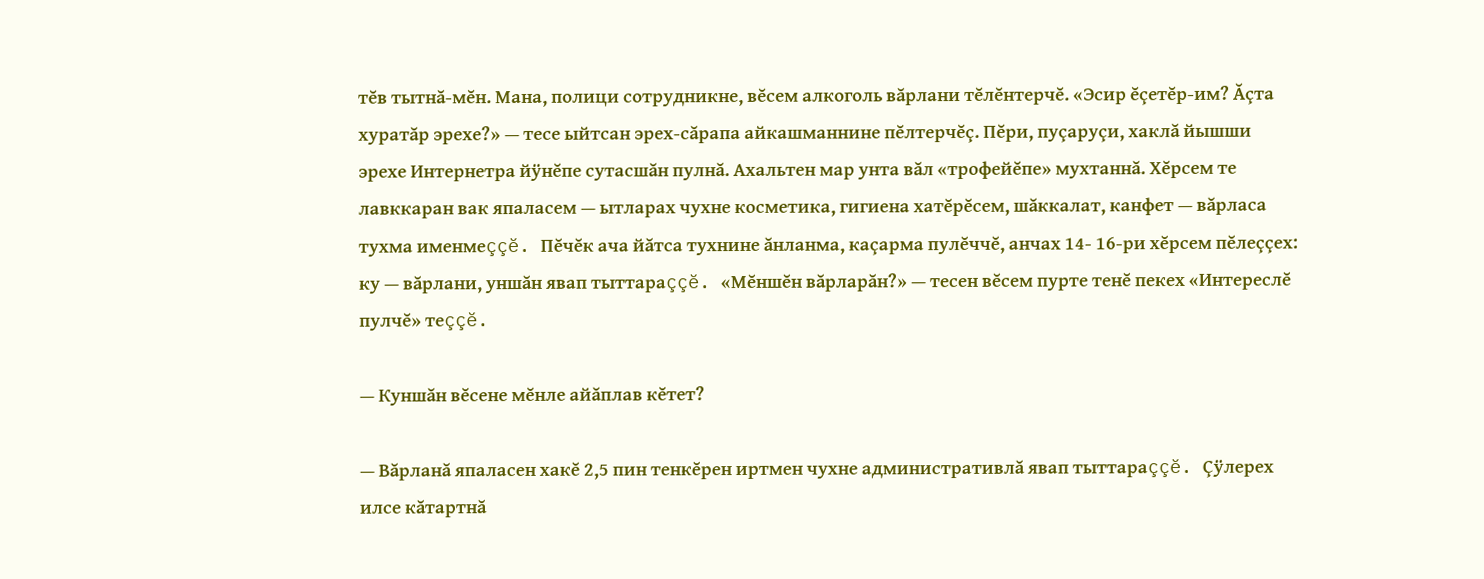тĕв тытнă-мĕн. Мана, полици сотрудникне, вĕсем алкоголь вăрлани тĕлĕнтерчĕ. «Эсир ĕçетĕр-им? Ăçта хуратăр эрехе?» — тесе ыйтсан эрех-сăрапа айкашманнине пĕлтерчĕç. Пĕри, пуçаруçи, хаклă йышши эрехе Интернетра йÿнĕпе сутасшăн пулнă. Ахальтен мар унта вăл «трофейĕпе» мухтаннă. Хĕрсем те лавккаран вак япаласем — ытларах чухне косметика, гигиена хатĕрĕсем, шăккалат, канфет — вăрласа тухма именмеççĕ. Пĕчĕк ача йăтса тухнине ăнланма, каçарма пулĕччĕ, анчах 14- 16-ри хĕрсем пĕлеççех: ку — вăрлани, уншăн явап тыттараççĕ. «Мĕншĕн вăрларăн?» — тесен вĕсем пурте тенĕ пекех «Интереслĕ пулчĕ» теççĕ.

— Куншăн вĕсене мĕнле айăплав кĕтет?

— Вăрланă япаласен хакĕ 2,5 пин тенкĕрен иртмен чухне административлă явап тыттараççĕ. Çÿлерех илсе кăтартнă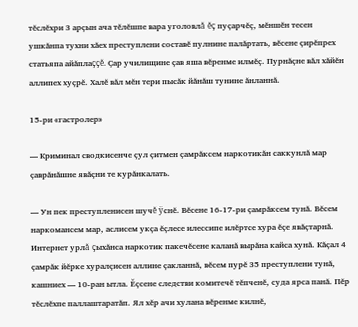тĕслĕхри 3 арçын ача тĕлĕшпе вара уголовлă ĕç пуçарчĕç, мĕншĕн тесен ушкăнпа тухни хăех преступлени составĕ пулнине палăртать, вĕсене çирĕпрех статьяпа айăплаççĕ. Çар училищине çав яша вĕренме илмĕç. Пурнăçне вăл хăйĕн аллипех хуçрĕ. Халĕ вăл мĕн тери пысăк йăнăш тунине ăнланнă.

15-ри «гастролер»

— Криминал сводкисенче çул çитмен çамрăксем наркотикăн саккунлă мар çаврăнăшне явăçни те курăнкалать.

— Ун пек преступленисен шучĕ ÿснĕ. Вĕсене 16-17-ри çамрăксем тунă. Вĕсем наркомансем мар, аслисем укçа ĕçлесе илессипе илĕртсе хура ĕçе явăçтарнă. Интернет урлă çыхăнса наркотик пакечĕсене каланă вырăна кайса хунă. Кăçал 4 çамрăк йĕрке хуралçисен аллине çакланнă, вĕсем пурĕ 35 преступлени тунă, кашниех — 10-ран ытла. Ĕçсене следстви комитечĕ тĕпченĕ, суда ярса панă. Пĕр тĕслĕхпе паллаштаратăп. Ял хĕр ачи хулана вĕренме килнĕ,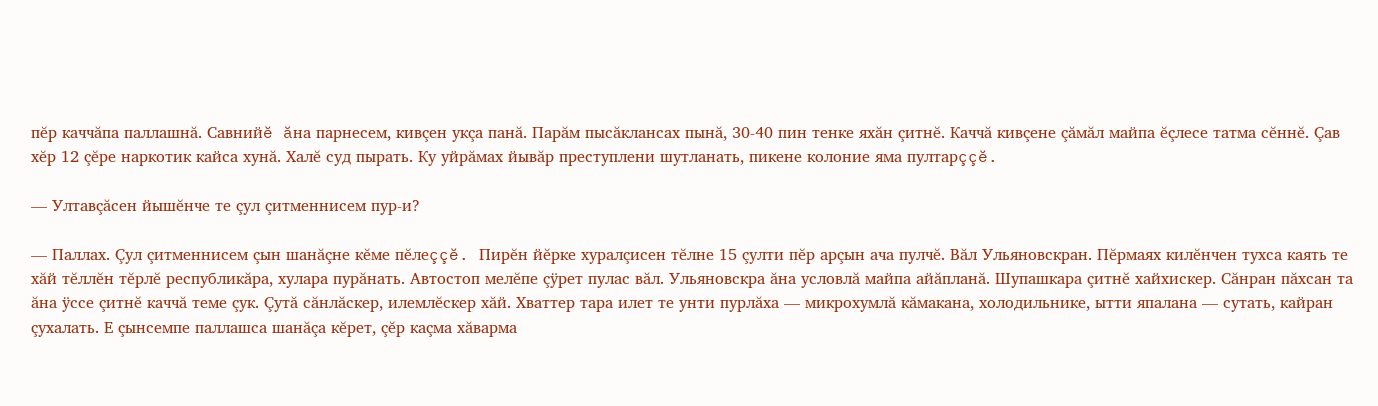пĕр каччăпа паллашнă. Савнийĕ ăна парнесем, кивçен укçа панă. Парăм пысăклансах пынă, 30-40 пин тенке яхăн çитнĕ. Каччă кивçене çăмăл майпа ĕçлесе татма сĕннĕ. Çав хĕр 12 çĕре наркотик кайса хунă. Халĕ суд пырать. Ку уйрăмах йывăр преступлени шутланать, пикене колоние яма пултарççĕ.

— Ултавçăсен йышĕнче те çул çитменнисем пур-и?

— Паллах. Çул çитменнисем çын шанăçне кĕме пĕлеççĕ. Пирĕн йĕрке хуралçисен тĕлне 15 çулти пĕр арçын ача пулчĕ. Вăл Ульяновскран. Пĕрмаях килĕнчен тухса каять те хăй тĕллĕн тĕрлĕ республикăра, хулара пурăнать. Автостоп мелĕпе çÿрет пулас вăл. Ульяновскра ăна условлă майпа айăпланă. Шупашкара çитнĕ хайхискер. Сăнран пăхсан та ăна ÿссе çитнĕ каччă теме çук. Çутă сăнлăскер, илемлĕскер хăй. Хваттер тара илет те унти пурлăха — микрохумлă кăмакана, холодильнике, ытти япалана — сутать, кайран çухалать. Е çынсемпе паллашса шанăçа кĕрет, çĕр каçма хăварма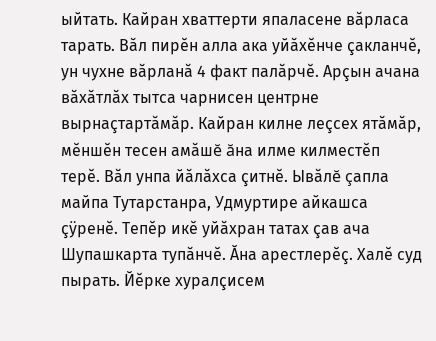ыйтать. Кайран хваттерти япаласене вăрласа тарать. Вăл пирĕн алла ака уйăхĕнче çакланчĕ, ун чухне вăрланă 4 факт палăрчĕ. Арçын ачана вăхăтлăх тытса чарнисен центрне вырнаçтартăмăр. Кайран килне леçсех ятăмăр, мĕншĕн тесен амăшĕ ăна илме килместĕп терĕ. Вăл унпа йăлăхса çитнĕ. Ывăлĕ çапла майпа Тутарстанра, Удмуртире айкашса çÿренĕ. Тепĕр икĕ уйăхран татах çав ача Шупашкарта тупăнчĕ. Ăна арестлерĕç. Халĕ суд пырать. Йĕрке хуралçисем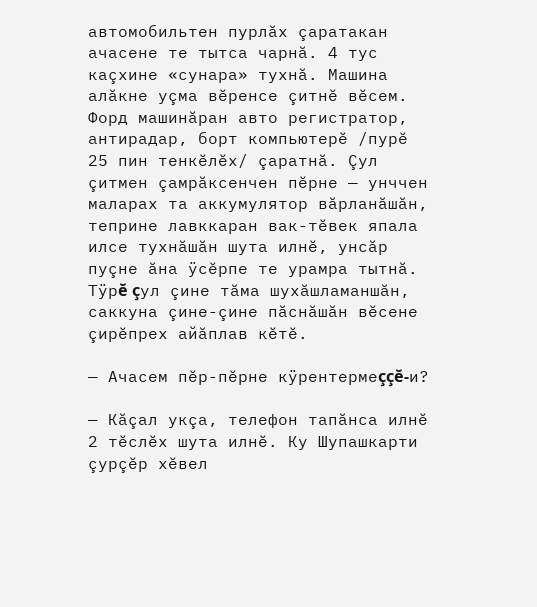автомобильтен пурлăх çаратакан ачасене те тытса чарнă. 4 тус каçхине «сунара» тухнă. Машина алăкне уçма вĕренсе çитнĕ вĕсем. Форд машинăран авто регистратор, антирадар, борт компьютерĕ /пурĕ 25 пин тенкĕлĕх/ çаратнă. Çул çитмен çамрăксенчен пĕрне — унччен маларах та аккумулятор вăрланăшăн, теприне лавккаран вак-тĕвек япала илсе тухнăшăн шута илнĕ, унсăр пуçне ăна ÿсĕрпе те урамра тытнă. Тÿрĕ çул çине тăма шухăшламаншăн, саккуна çине-çине пăснăшăн вĕсене çирĕпрех айăплав кĕтĕ.

— Ачасем пĕр-пĕрне кÿрентермеççĕ-и?

— Кăçал укçа, телефон тапăнса илнĕ 2 тĕслĕх шута илнĕ. Ку Шупашкарти çурçĕр хĕвел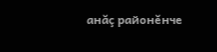анăç районĕнче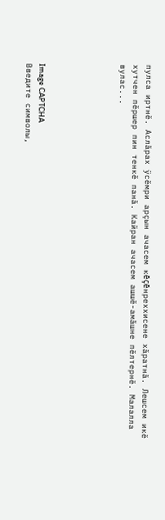пулса иртнĕ. Аслăрах ÿсĕмри арçын ачасем кĕçĕнреххисене хăратнă. Лешсем икĕ хутчен пĕршер пин тенкĕ панă. Кайран ачасем ашшĕ-амăшне пĕлтернĕ. Малалла вулас...





Image CAPTCHA
Введите символы,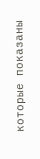которые показаны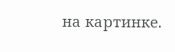на картинке.